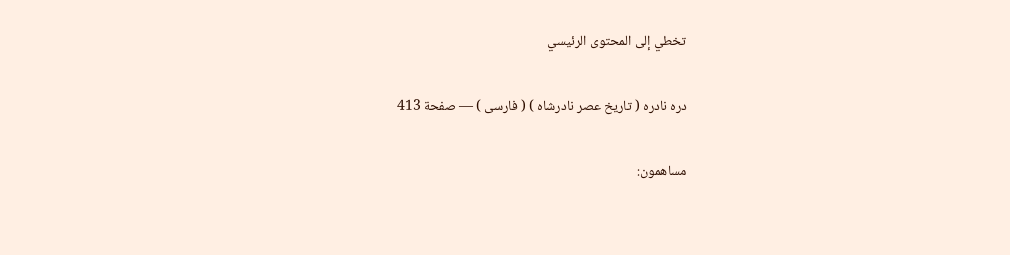تخطي إلى المحتوى الرئيسي

دره نادره ( تاريخ عصر نادرشاه ) ( فارسى ) — صفحة 413

مساهمون: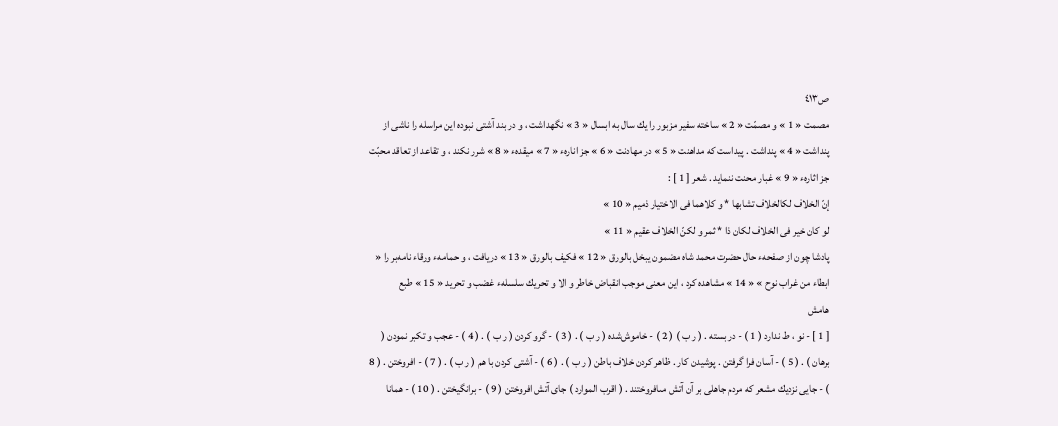ص٤١٣
مصمت « 1 » و مصمّت « 2 » ساخته سفير مزبور را يك سال به ابسال « 3 » نگهداشت ، و در بند آشتى نبوده اين مراسله را ناشى از پنداشت « 4 » پنداشت . پيداست كه مداهنت « 5 » در مهادنت « 6 » جز انارهء « 7 » ميقدهء « 8 » شرر نكند ، و تقاعد از تعاقد محبّت جز اثارهء « 9 » غبار محنت ننمايد . شعر [ 1 ] :
إنّ الخلاف لكالخلاف تشابها * و كلاهما فى الاختيار ذميم « 10 »
لو كان خير فى الخلاف لكان ذا * ثمر و لكنّ الخلاف عقيم « 11 »
پادشا چون از صفحهء حال حضرت محمد شاه مضمون يبخل بالورق « 12 » فكيف بالورق « 13 » دريافت ، و حمامهء ورقاء نامه‌بر را « ابطاء من غراب نوح » « 14 » مشاهده كرد ، اين معنى موجب انقباض خاطر و الا و تحريك سلسلهء غضب و تحريد « 15 » طبع
هامش
[ 1 ] - نو ، ط ندارد ( 1 ) - در بسته . ( ر ب ) ( 2 ) - خاموش‌شده ( ر ب ) . ( 3 ) - گرو كردن ( ر ب ) . ( 4 ) - عجب و تكبر نمودن ( برهان ) . ( 5 ) - آسان فرا گرفتن . پوشيدن كار . ظاهر كردن خلاف باطن ( ر ب ) . ( 6 ) - آشتى كردن با هم ( ر ب ) . ( 7 ) - افروختن . ( 8 ) - جايى نزديك مشعر كه مردم جاهلى بر آن آتش مىافروختند . ( اقرب الموارد ) جاى آتش افروختن ( 9 ) - برانگيختن . ( 10 ) - همانا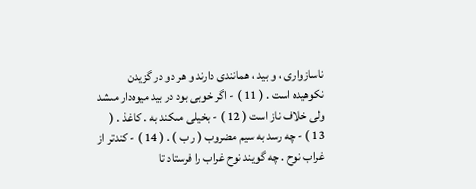ناسازوارى ، و بيد ، همانندى دارند و هر دو در گزيدن نكوهيده است . ( 11 ) - اگر خوبى بود در بيد ميوه‌دار مىشد ولى خلاف ناز است ( 12 ) - بخيلى مىكند به . كاغذ . ( 13 ) - چه رسد به سيم مضروب ( ر ب ) . ( 14 ) - كندتر از غراب نوح . چه گويند نوح غراب را فرستاد تا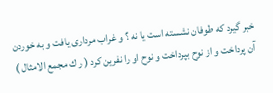خبر گيرد كه طوفان نشسته است يا نه ؟ و غراب مردارى يافت و به خوردن آن پرداخت و از نوح بپرداخت و نوح او را نفرين كرد ( ر ك مجمع الامثال )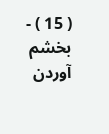( 15 ) - بخشم آوردن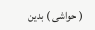( حواشى ) بدين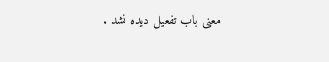معنى باب تفعيل ديده نشد .